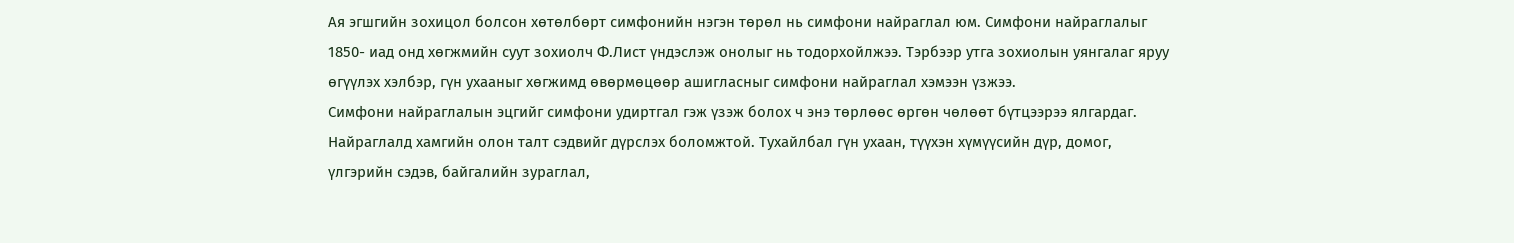Ая эгшгийн зохицол болсон хөтөлбөрт симфонийн нэгэн төрөл нь симфони найраглал юм. Симфони найраглалыг 1850- иад онд хөгжмийн суут зохиолч Ф.Лист үндэслэж онолыг нь тодорхойлжээ. Тэрбээр утга зохиолын уянгалаг яруу өгүүлэх хэлбэр, гүн ухааныг хөгжимд өвөрмөцөөр ашигласныг симфони найраглал хэмээн үзжээ.
Симфони найраглалын эцгийг симфони удиртгал гэж үзэж болох ч энэ төрлөөс өргөн чөлөөт бүтцээрээ ялгардаг. Найраглалд хамгийн олон талт сэдвийг дүрслэх боломжтой. Тухайлбал гүн ухаан, түүхэн хүмүүсийн дүр, домог, үлгэрийн сэдэв, байгалийн зураглал,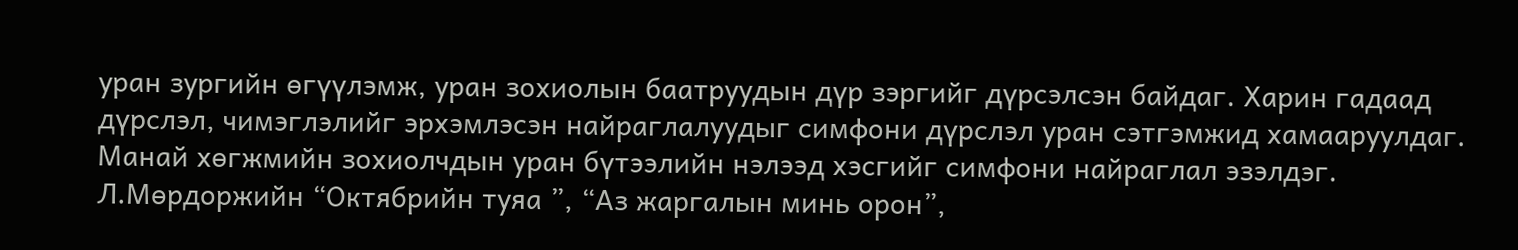уран зургийн өгүүлэмж, уран зохиолын баатруудын дүр зэргийг дүрсэлсэн байдаг. Харин гадаад дүрслэл, чимэглэлийг эрхэмлэсэн найраглалуудыг симфони дүрслэл уран сэтгэмжид хамааруулдаг.
Манай хөгжмийн зохиолчдын уран бүтээлийн нэлээд хэсгийг симфони найраглал эзэлдэг. Л.Мөрдоржийн “Октябрийн туяа ”, “Аз жаргалын минь орон”,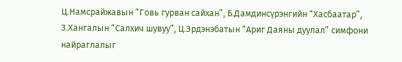Ц.Намсрайжавын “Говь гурван сайхан”, Б.Дамдинсүрэнгийн “Хасбаатар”, З.Хангалын “Салхич шувуу”, Ц.Эрдэнэбатын “Ариг Даяны дуулал” симфони найраглалыг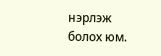нэрлэж болох юм.